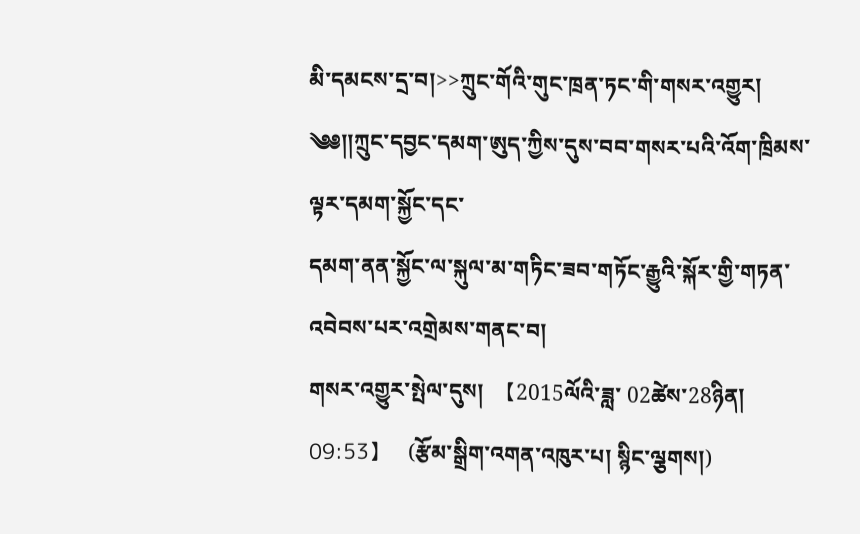མི་དམངས་དྲ་བ།>>ཀྲུང་གོའི་གུང་ཁྲན་ཏང་གི་གསར་འགྱུར།
༄༅།།ཀྲུང་དབྱང་དམག་ཨུད་ཀྱིས་དུས་བབ་གསར་པའི་འོག་ཁྲིམས་ལྟར་དམག་སྐྱོང་དང་
དམག་ནན་སྐྱོང་ལ་སྐུལ་མ་གཏིང་ཟབ་གཏོང་རྒྱུའི་སྐོར་གྱི་གཏན་
འབེབས་པར་འགྲེམས་གནང་བ།
གསར་འགྱུར་སྤེལ་དུས།  【2015ལོའི་ཟླ་ 02ཚེས་28ཉིན། 09:53】   (རྩོམ་སྒྲིག་འགན་འཁུར་པ། སྙིང་ལྕགས།)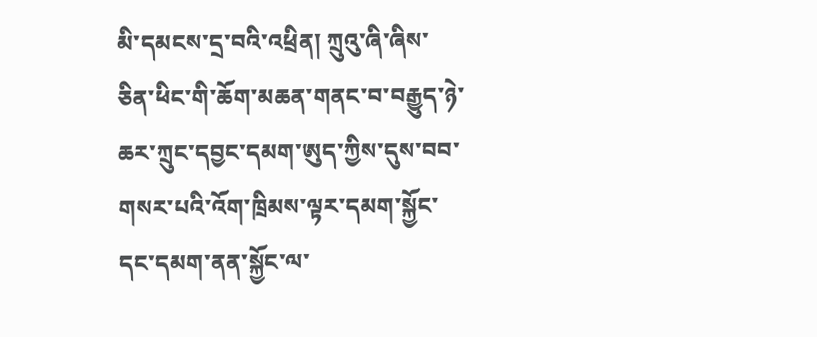མི་དམངས་དྲ་བའི་འཕྲིན། ཀྲུའུ་ཞི་ཞིས་ཅིན་ཕིང་གི་ཆོག་མཆན་གནང་བ་བརྒྱུད་ཉེ་ཆར་ཀྲུང་དབྱང་དམག་ཨུད་ཀྱིས་དུས་བབ་གསར་པའི་འོག་ཁྲིམས་ལྟར་དམག་སྐྱོང་དང་དམག་ནན་སྐྱོང་ལ་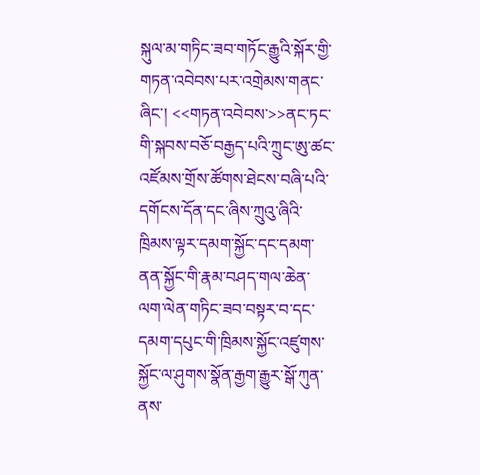སྐུལ་མ་གཏིང་ཟབ་གཏོང་རྒྱུའི་སྐོར་གྱི་གཏན་འབེབས་པར་འགྲེམས་གནང་ཞིང་། <<གཏན་འབེབས་>>ནང་ཏང་གི་སྐབས་བཅོ་བརྒྱད་པའི་ཀྲུང་ཨུ་ཚང་འཛོམས་གྲོས་ཚོགས་ཐེངས་བཞི་པའི་དགོངས་དོན་དང་ཞིས་ཀྲུའུ་ཞིའི་ཁྲིམས་ལྟར་དམག་སྐྱོང་དང་དམག་ནན་སྐྱོང་གི་རྣམ་བཤད་གལ་ཆེན་ལག་ལེན་གཏིང་ཟབ་བསྟར་བ་དང་དམག་དཔུང་གི་ཁྲིམས་སྐྱོང་འཛུགས་སྐྱོང་ལ་ཤུགས་སྣོན་རྒྱག་རྒྱུར་སྒོ་ཀུན་ནས་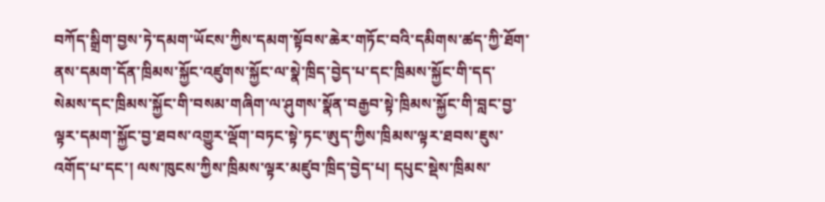བཀོད་སྒྲིག་བྱས་ཏེ་དམག་ཡོངས་ཀྱིས་དམག་སྟོབས་ཆེར་གཏོང་བའི་དམིགས་ཚད་ཀྱི་ཐོག་ནས་དམག་དོན་ཁྲིམས་སྐྱོང་འཛུགས་སྐྱོང་ལ་སྣེ་ཁྲིད་བྱེད་པ་དང་ཁྲིམས་སྐྱོང་གི་དད་སེམས་དང་ཁྲིམས་སྐྱོང་གི་བསམ་གཞིག་ལ་ཤུགས་སྣོན་བརྒྱབ་སྟེ་ཁྲིམས་སྐྱོང་གི་བླང་བྱ་ལྟར་དམག་སྐྱོང་བྱ་ཐབས་འགྱུར་ལྡོག་བཏང་སྟེ་ཏང་ཨུད་ཀྱིས་ཁྲིམས་ལྟར་ཐབས་ཇུས་འགོད་པ་དང་། ལས་ཁུངས་ཀྱིས་ཁྲིམས་ལྟར་མཛུབ་ཁྲིད་བྱེད་པ། དཔུང་སྡེས་ཁྲིམས་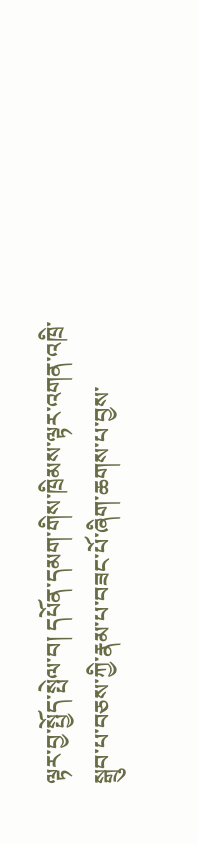ལྟར་བྱ་སྤྱོད་སྤེལ་བ། དཔོན་དམག་གིས་ཁྲིམས་ལྟར་འགན་འཁྲི་སྒྲུབ་པ་བཅས་ཀྱི་རྣམ་པ་བཟང་པོ་ཞིག་ཆགས་པ་བྱས་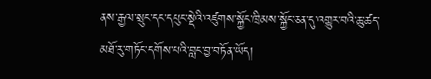ནས་རྒྱལ་སྲུང་དང་དཔུང་སྡེའི་འཛུགས་སྐྱོང་ཁྲིམས་སྐྱོང་ཅན་དུ་འགྱུར་བའི་ཆུ་ཚད་མཐོ་རུ་གཏོང་དགོས་པའི་བླང་བྱ་བཏོན་ཡོད།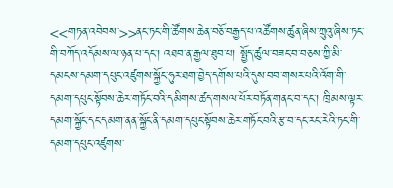<<གཏན་འབེབས་>>ནང་ཏང་གི་ཚོགས་ཆེན་བཅོ་བརྒྱད་པ་འཚོགས་ཚུན་ཞིས་ཀྲུའུ་ཞིས་ཏང་གི་བཀོད་འདོམས་ལ་ཉན་པ་དང་། འཐབ་ན་རྒྱལ་ཐུབ་པ། སྤྱོད་ཚུལ་བཟང་བ་བཅས་ཀྱི་མི་དམངས་དམག་དཔུང་འཛུགས་སྐྱོང་ཧུར་ཐག་བྱེད་དགོས་པའི་དུས་བབ་གསར་པའི་འོག་གི་དམག་དཔུང་སྟོབས་ཆེར་གཏོང་བའི་དམིགས་ཚད་གསལ་པོར་བཏོན་གནང་བ་དང་། ཁྲིམས་ལྟར་དམག་སྐྱོང་དང་དམག་ནན་སྐྱོང་ནི་དམག་དཔུང་སྟོབས་ཆེར་གཏོང་བའི་རྩ་བ་དང་རང་རེའི་ཏང་གི་དམག་དཔུང་འཛུགས་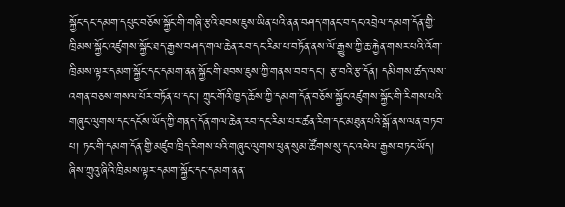སྐྱོང་དང་དམག་དཔུང་བཅོས་སྐྱོང་གི་གཞི་རྩའི་ཐབས་ཇུས་ཡིན་པའི་ནན་བཤད་གནང་བ་དང་འབྲེལ་དམག་དོན་གྱི་ཁྲིམས་སྐྱོང་འཛུགས་སྐྱོང་ཐད་རྒྱས་བཤད་གལ་ཆེན་རབ་དང་རིམ་པ་བཏོན་ནས་ལོ་རྒྱུས་ཀྱི་ཆ་རྐྱེན་གསར་པའི་འོག་ཁྲིམས་ལྟར་དམག་སྐྱོང་དང་དམག་ནན་སྐྱོང་གི་ཐབས་ཇུས་ཀྱི་གནས་བབ་དང་། རྩ་བའི་རྩ་དོན། དམིགས་ཚད་ལས་འགན་བཅས་གསལ་པོར་བཏོན་པ་དང་། ཀྲུང་གོའི་ཁྱད་ཆོས་ཀྱི་དམག་དོན་བཅོས་སྐྱོང་འཛུགས་སྐྱོང་གི་རིགས་པའི་གཞུང་ལུགས་དང་དངོས་ཡོད་ཀྱི་གནད་དོན་གལ་ཆེན་རབ་དང་རིམ་པར་ཚན་རིག་དང་མཐུན་པའི་སྒོ་ནས་ལན་བཏབ་པ། ཏང་གི་དམག་དོན་གྱི་མཛུབ་ཁྲིད་རིགས་པའི་གཞུང་ལུགས་ཕུན་སུམ་ཚོགས་སུ་དང་འཕེལ་རྒྱས་བཏང་ཡོད། ཞིས་ཀྲུའུ་ཞིའི་ཁྲིམས་ལྟར་དམག་སྐྱོང་དང་དམག་ནན་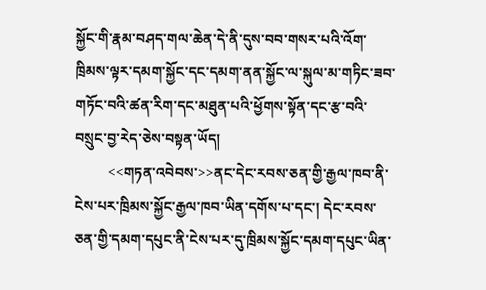སྐྱོང་གི་རྣམ་བཤད་གལ་ཆེན་དེ་ནི་དུས་བབ་གསར་པའི་འོག་ཁྲིམས་ལྟར་དམག་སྐྱོང་དང་དམག་ནན་སྐྱོང་ལ་སྐུལ་མ་གཏིང་ཟབ་གཏོང་བའི་ཚན་རིག་དང་མཐུན་པའི་ཕྱོགས་སྟོན་དང་རྩ་བའི་བསྲུང་བྱ་རེད་ཅེས་བསྟན་ཡོད།
         <<གཏན་འབེབས་>>ནང་དེང་རབས་ཅན་གྱི་རྒྱལ་ཁབ་ནི་ངེས་པར་ཁྲིམས་སྐྱོང་རྒྱལ་ཁབ་ཡིན་དགོས་པ་དང་། དེང་རབས་ཅན་གྱི་དམག་དཔུང་ནི་ངེས་པར་དུ་ཁྲིམས་སྐྱོང་དམག་དཔུང་ཡིན་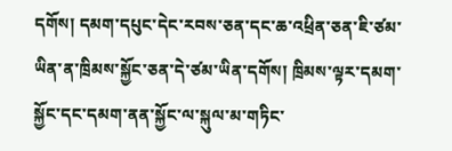དགོས། དམག་དཔུང་དེང་རབས་ཅན་དང་ཆ་འཕྲིན་ཅན་ཇི་ཙམ་ཡིན་ན་ཁྲིམས་སྐྱོང་ཅན་དེ་ཙམ་ཡིན་དགོས། ཁྲིམས་ལྟར་དམག་སྐྱོང་དང་དམག་ནན་སྐྱོང་ལ་སྐུལ་མ་གཏིང་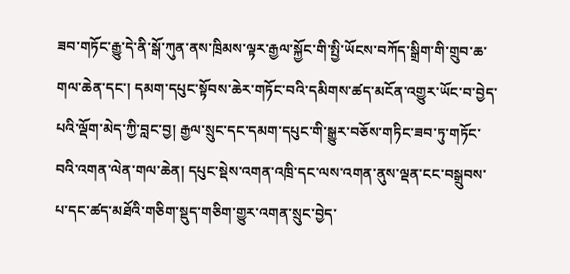ཟབ་གཏོང་རྒྱུ་དེ་ནི་སྒོ་ཀུན་ནས་ཁྲིམས་ལྟར་རྒྱལ་སྐྱོང་གི་སྤྱི་ཡོངས་བཀོད་སྒྲིག་གི་གྲུབ་ཆ་གལ་ཆེན་དང་། དམག་དཔུང་སྟོབས་ཆེར་གཏོང་བའི་དམིགས་ཚད་མངོན་འགྱུར་ཡོང་བ་བྱེད་པའི་ལྡོག་མེད་ཀྱི་བླང་བྱ། རྒྱལ་སྲུང་དང་དམག་དཔུང་གི་སྒྱུར་བཅོས་གཏིང་ཟབ་ཏུ་གཏོང་བའི་འགན་ལེན་གལ་ཆེན། དཔུང་སྡེས་འགན་འཁྲི་དང་ལས་འགན་ནུས་ལྡན་ངང་བསྒྲུབས་པ་དང་ཚད་མཐོའི་གཅིག་སྡུད་གཅིག་གྱུར་འགན་སྲུང་བྱེད་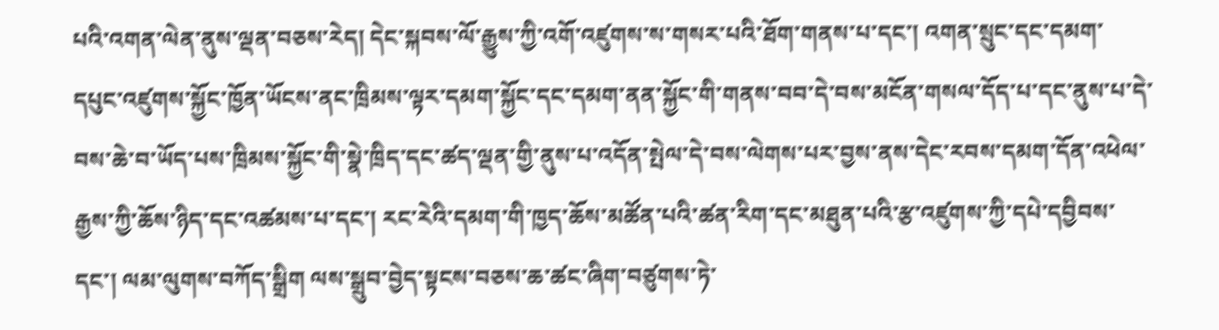པའི་འགན་ལེན་ནུས་ལྡན་བཅས་རེད། དེང་སྐབས་ལོ་རྒྱུས་ཀྱི་འགོ་འཛུགས་ས་གསར་པའི་ཐོག་གནས་པ་དང་། འགན་སྲུང་དང་དམག་དཔུང་འཛུགས་སྐྱོང་ཁྱོན་ཡོངས་ནང་ཁྲིམས་ལྟར་དམག་སྐྱོང་དང་དམག་ནན་སྐྱོང་གི་གནས་བབ་དེ་བས་མངོན་གསལ་དོད་པ་དང་ནུས་པ་དེ་བས་ཆེ་བ་ཡོད་པས་ཁྲིམས་སྐྱོང་གི་སྣེ་ཁྲིད་དང་ཚད་ལྡན་གྱི་ནུས་པ་འདོན་སྤེལ་དེ་བས་ལེགས་པར་བྱས་ནས་དེང་རབས་དམག་དོན་འཕེལ་རྒྱས་ཀྱི་ཆོས་ཉིད་དང་འཚམས་པ་དང་། རང་རེའི་དམག་གི་ཁྱད་ཆོས་མཚོན་པའི་ཚན་རིག་དང་མཐུན་པའི་རྩ་འཛུགས་ཀྱི་དཔེ་དབྱིབས་དང་། ལམ་ལུགས་བཀོད་སྒྲིག ལས་སྒྲུབ་བྱེད་སྟངས་བཅས་ཆ་ཚང་ཞིག་བཙུགས་ཏེ་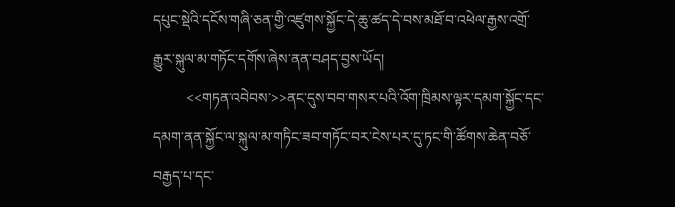དཔུང་སྡེའི་དངོས་གཞི་ཅན་གྱི་འཛུགས་སྐྱོང་དེ་ཆུ་ཚད་དེ་བས་མཐོ་བ་འཕེལ་རྒྱས་འགྲོ་རྒྱུར་སྐུལ་མ་གཏོང་དགོས་ཞེས་ནན་བཤད་བྱས་ཡོད།
         <<གཏན་འབེབས་>>ནང་དུས་བབ་གསར་པའི་འོག་ཁྲིམས་ལྟར་དམག་སྐྱོང་དང་དམག་ནན་སྐྱོང་ལ་སྐུལ་མ་གཏིང་ཟབ་གཏོང་བར་ངེས་པར་དུ་ཏང་གི་ཚོགས་ཆེན་བཅོ་བརྒྱད་པ་དང་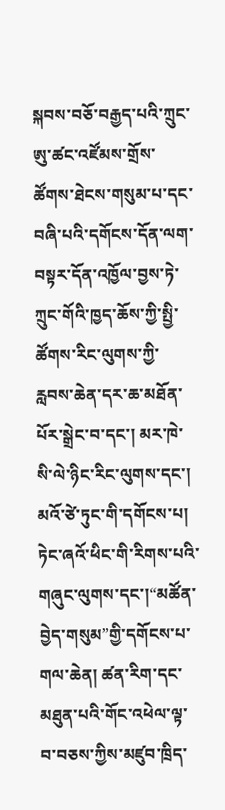སྐབས་བཅོ་བརྒྱད་པའི་ཀྲུང་ཨུ་ཚང་འཛོམས་གྲོས་ཚོགས་ཐེངས་གསུམ་པ་དང་བཞི་པའི་དགོངས་དོན་ལག་བསྟར་དོན་འཁྱོལ་བྱས་ཏེ་ཀྲུང་གོའི་ཁྱད་ཆོས་ཀྱི་སྤྱི་ཚོགས་རིང་ལུགས་ཀྱི་རླབས་ཆེན་དར་ཆ་མཐོན་པོར་སྒྲེང་བ་དང་། མར་ཁེ་སི་ལེ་ཉིང་རིང་ལུགས་དང་། མའོ་ཙེ་ཏུང་གི་དགོངས་པ། ཏེང་ཞའོ་ཕིང་གི་རིགས་པའི་གཞུང་ལུགས་དང་།“མཚོན་བྱེད་གསུམ”གྱི་དགོངས་པ་གལ་ཆེན། ཚན་རིག་དང་མཐུན་པའི་གོང་འཕེལ་ལྟ་བ་བཅས་ཀྱིས་མཛུབ་ཁྲིད་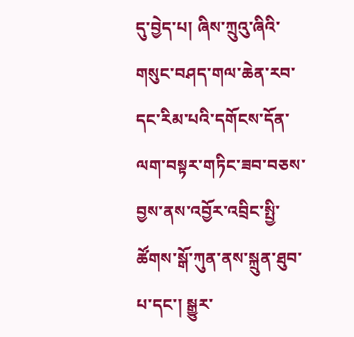དུ་བྱེད་པ། ཞིས་ཀྲུའུ་ཞིའི་གསུང་བཤད་གལ་ཆེན་རབ་དང་རིམ་པའི་དགོངས་དོན་ལག་བསྟར་གཏིང་ཟབ་བཅས་བྱས་ནས་འབྱོར་འབྲིང་སྤྱི་ཚོགས་སྒོ་ཀུན་ནས་སྐྲུན་ཐུབ་པ་དང་། སྒྱུར་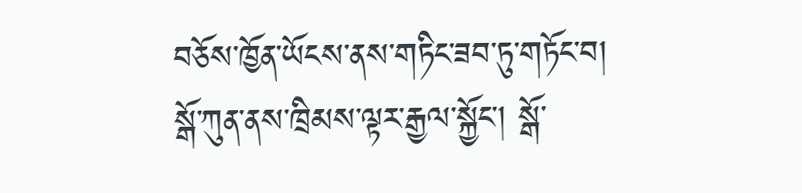བཅོས་ཁྱོན་ཡོངས་ནས་གཏིང་ཟབ་ཏུ་གཏོང་བ། སྒོ་ཀུན་ནས་ཁྲིམས་ལྟར་རྒྱལ་སྐྱོང་། སྒོ་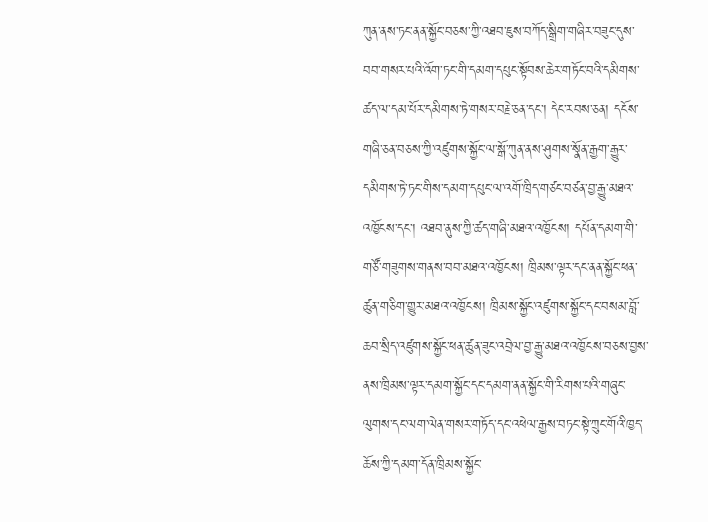ཀུན་ནས་ཏང་ནན་སྐྱོང་བཅས་ཀྱི་འཐབ་ཇུས་བཀོད་སྒྲིག་གཞིར་བཟུང་དུས་བབ་གསར་པའི་འོག་ཏང་གི་དམག་དཔུང་སྟོབས་ཆེར་གཏོང་བའི་དམིགས་ཚད་ལ་དམ་པོར་དམིགས་ཏེ་གསར་བརྗེ་ཅན་དང་། དེང་རབས་ཅན། དངོས་གཞི་ཅན་བཅས་ཀྱི་འཛུགས་སྐྱོང་ལ་སྒོ་ཀུན་ནས་ཤུགས་སྣོན་རྒྱག་རྒྱུར་དམིགས་ཏེ་ཏང་གིས་དམག་དཔུང་ལ་འགོ་ཁྲིད་གཙང་བཙན་བྱ་རྒྱུ་མཐའ་འཁྱོངས་དང་། འཐབ་ནུས་ཀྱི་ཚད་གཞི་མཐའ་འཁྱོངས། དཔོན་དམག་གི་གཙོ་གཟུགས་གནས་བབ་མཐའ་འཁྱོངས། ཁྲིམས་ལྟར་དང་ནན་སྐྱོང་ཕན་ཚུན་གཅིག་གྱུར་མཐའ་འཁྱོངས། ཁྲིམས་སྐྱོང་འཛུགས་སྐྱོང་དང་བསམ་བློ་ཆབ་སྲིད་འཛུགས་སྐྱོང་ཕན་ཚུན་ཟུང་འབྲེལ་བྱ་རྒྱུ་མཐའ་འཁྱོངས་བཅས་བྱས་ནས་ཁྲིམས་ལྟར་དམག་སྐྱོང་དང་དམག་ནན་སྐྱོང་གི་རིགས་པའི་གཞུང་ལུགས་དང་ལག་ལེན་གསར་གཏོད་དང་འཕེལ་རྒྱས་བཏང་སྟེ་ཀྲུང་གོའི་ཁྱད་ཆོས་ཀྱི་དམག་དོན་ཁྲིམས་སྐྱོང་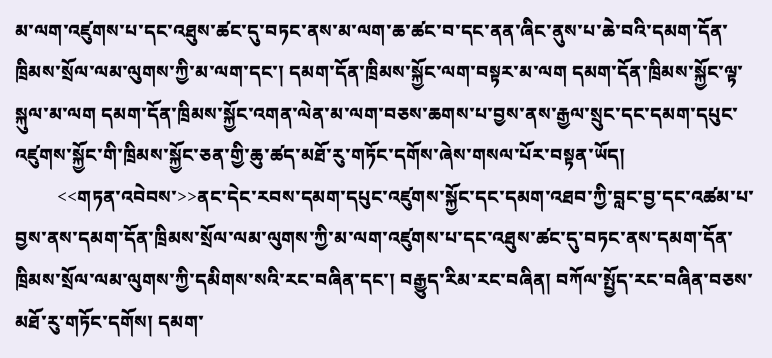མ་ལག་འཛུགས་པ་དང་འཐུས་ཚང་དུ་བཏང་ནས་མ་ལག་ཆ་ཚང་བ་དང་ནན་ཞིང་ནུས་པ་ཆེ་བའི་དམག་དོན་ཁྲིམས་སྲོལ་ལམ་ལུགས་ཀྱི་མ་ལག་དང་། དམག་དོན་ཁྲིམས་སྐྱོང་ལག་བསྟར་མ་ལག དམག་དོན་ཁྲིམས་སྐྱོང་ལྟ་སྐུལ་མ་ལག དམག་དོན་ཁྲིམས་སྐྱོང་འགན་ལེན་མ་ལག་བཅས་ཆགས་པ་བྱས་ནས་རྒྱལ་སྲུང་དང་དམག་དཔུང་འཛུགས་སྐྱོང་གི་ཁྲིམས་སྐྱོང་ཅན་གྱི་ཆུ་ཚད་མཐོ་རུ་གཏོང་དགོས་ཞེས་གསལ་པོར་བསྟན་ཡོད།
         <<གཏན་འབེབས་>>ནང་དེང་རབས་དམག་དཔུང་འཛུགས་སྐྱོང་དང་དམག་འཐབ་ཀྱི་བླང་བྱ་དང་འཚམ་པ་བྱས་ནས་དམག་དོན་ཁྲིམས་སྲོལ་ལམ་ལུགས་ཀྱི་མ་ལག་འཛུགས་པ་དང་འཐུས་ཚང་དུ་བཏང་ནས་དམག་དོན་ཁྲིམས་སྲོལ་ལམ་ལུགས་ཀྱི་དམིགས་སའི་རང་བཞིན་དང་། བརྒྱུད་རིམ་རང་བཞིན། བཀོལ་སྤྱོད་རང་བཞིན་བཅས་མཐོ་རུ་གཏོང་དགོས། དམག་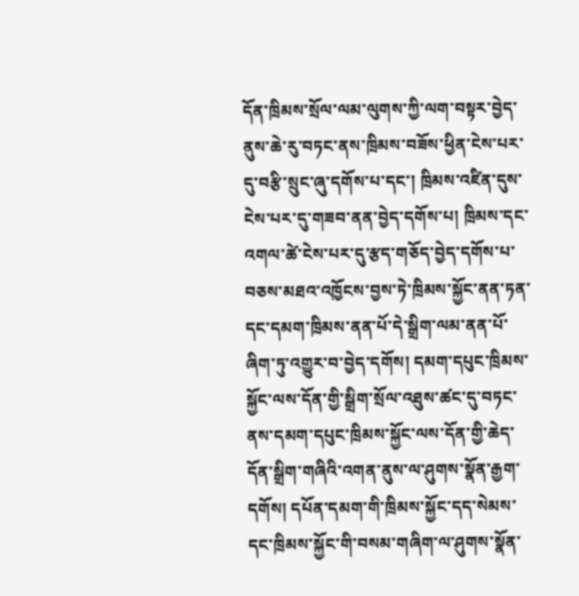དོན་ཁྲིམས་སྲོལ་ལམ་ལུགས་ཀྱི་ལག་བསྟར་བྱེད་ནུས་ཆེ་རུ་བཏང་ནས་ཁྲིམས་བཟོས་ཕྱིན་ངེས་པར་དུ་བརྩི་སྲུང་ཞུ་དགོས་པ་དང་། ཁྲིམས་འཛིན་དུས་ངེས་པར་དུ་གཟབ་ནན་བྱེད་དགོས་པ། ཁྲིམས་དང་འགལ་ཚེ་ངེས་པར་དུ་རྩད་གཅོད་བྱེད་དགོས་པ་བཅས་མཐའ་འཁྱོངས་བྱས་ཏེ་ཁྲིམས་སྐྱོང་ནན་ཏན་དང་དམག་ཁྲིམས་ནན་པོ་དེ་སྒྲིག་ལམ་ནན་པོ་ཞིག་ཏུ་འགྱུར་བ་བྱེད་དགོས། དམག་དཔུང་ཁྲིམས་སྐྱོང་ལས་དོན་གྱི་སྒྲིག་སྲོལ་འཐུས་ཚང་དུ་བཏང་ནས་དམག་དཔུང་ཁྲིམས་སྐྱོང་ལས་དོན་གྱི་ཆེད་དོན་སྒྲིག་གཞིའི་འགན་ནུས་ལ་ཤུགས་སྣོན་རྒྱག་དགོས། དཔོན་དམག་གི་ཁྲིམས་སྐྱོང་དད་སེམས་དང་ཁྲིམས་སྐྱོང་གི་བསམ་གཞིག་ལ་ཤུགས་སྣོན་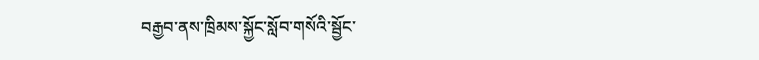བརྒྱབ་ནས་ཁྲིམས་སྐྱོང་སློབ་གསོའི་སྦྱོང་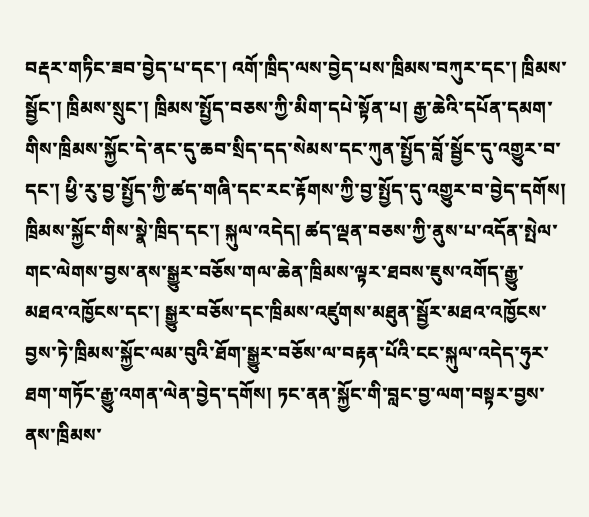བརྡར་གཏིང་ཟབ་བྱེད་པ་དང་། འགོ་ཁྲིད་ལས་བྱེད་པས་ཁྲིམས་བཀུར་དང་། ཁྲིམས་སྦྱོང་། ཁྲིམས་སྲུང་། ཁྲིམས་སྤྱོད་བཅས་ཀྱི་མིག་དཔེ་སྟོན་པ། རྒྱ་ཆེའི་དཔོན་དམག་གིས་ཁྲིམས་སྐྱོང་དེ་ནང་དུ་ཆབ་སྲིད་དད་སེམས་དང་ཀུན་སྤྱོད་བློ་སྦྱོང་དུ་འགྱུར་བ་དང་། ཕྱི་རུ་བྱ་སྤྱོད་ཀྱི་ཚད་གཞི་དང་རང་རྟོགས་ཀྱི་བྱ་སྤྱོད་དུ་འགྱུར་བ་བྱེད་དགོས། ཁྲིམས་སྐྱོང་གིས་སྣེ་ཁྲིད་དང་། སྐུལ་འདེད། ཚད་ལྡན་བཅས་ཀྱི་ནུས་པ་འདོན་སྤེལ་གང་ལེགས་བྱས་ནས་སྒྱུར་བཅོས་གལ་ཆེན་ཁྲིམས་ལྟར་ཐབས་ཇུས་འགོད་རྒྱུ་མཐའ་འཁྱོངས་དང་། སྒྱུར་བཅོས་དང་ཁྲིམས་འཛུགས་མཐུན་སྦྱོར་མཐའ་འཁྱོངས་བྱས་ཏེ་ཁྲིམས་སྐྱོང་ལམ་བུའི་ཐོག་སྒྱུར་བཅོས་ལ་བརྟན་པོའི་ངང་སྐུལ་འདེད་ཧུར་ཐག་གཏོང་རྒྱུ་འགན་ལེན་བྱེད་དགོས། ཏང་ནན་སྐྱོང་གི་བླང་བྱ་ལག་བསྟར་བྱས་ནས་ཁྲིམས་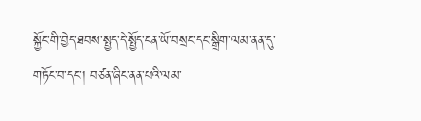སྐྱོང་གི་བྱེད་ཐབས་སྤྱད་དེ་སྤྱོད་ངན་ཡོ་བསྲང་དང་སྒྲིག་ལམ་ནན་དུ་གཏོང་བ་དང་། བཙན་ཞིང་ནན་པའི་ལམ་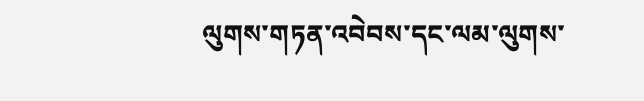ལུགས་གཏན་འབེབས་དང་ལམ་ལུགས་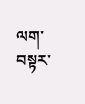ལག་བསྟར་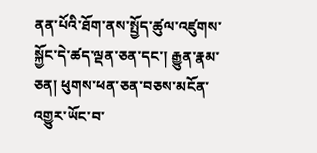ནན་པོའི་ཐོག་ནས་སྤྱོད་ཚུལ་འཛུགས་སྐྱོང་དེ་ཚད་ལྡན་ཅན་དང་། རྒྱུན་རྣམ་ཅན། ཕུགས་ཕན་ཅན་བཅས་མངོན་འགྱུར་ཡོང་བ་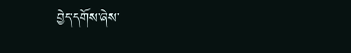བྱེད་དགོས་ཞེས་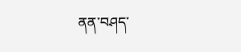ནན་བཤད་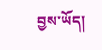བྱས་ཡོད།